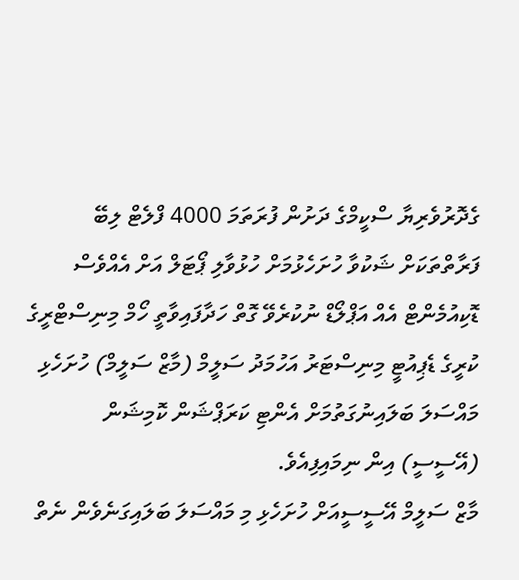ގެދޮރުވެރިޔާ ސްކީމްގެ ދަށުން ފުރަތަމަ 4000 ފްލެޓް ލިބޭ ފަރާތްތަކަށް ޝަކުވާ ހުށަހެޅުމަށް ހުޅުވާލި ޕޯޓަލް އަށް އެއްވެސް ޑޮކިއުމެންޓް އެއް އަޕްލޯޑް ނުކުރެވޭ ގޮތް ހަދާފައިވާތީ ހޯމް މިނިސްޓްރީގެ ކުރީގެ ޑެޕިއުޓީ މިނިސްޓަރު އަހުމަދު ސަލީމް (މާޒް ސަލީމް) ހުށަހެޅި މައްސަލަ ބަލައިނުގަތުމަށް އެންޓި ކަރަޕްޝަން ކޮމިޝަން (އޭސީސީ) އިން ނިމައިފިއެވެ.
މާޒް ސަލީމް އޭސީސީއަށް ހުށަހެޅި މި މައްސަލަ ބަލައިގަނެވެން ނެތް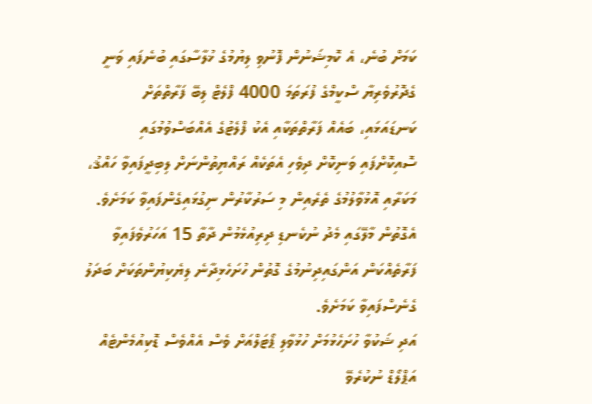ކަމަށް ބުނެ، އެ ކޮމިޝަނުން ފޮނުވި ލިޔުމުގެ ޚުލާސާގައި ބުނެފައި ވަނީ ގެދޮރުވެރިޔާ ސްކީމްގެ ފުރަތަމަ 4000 ފްލެޓް ލިބޭ ފަރާތްތަށް ކަނޑައަޅައި، ބައެއް ފަރާތްތަކާއި އެކު ފްލެޓުގެ އެއްބަސްވުމުގައި ސޮއިކޮށްފައި ވަނިކޮށް ދިވެހި އެތަކެއް ރައްޔިތުންނަށް ލިބިދީފައިވާ ހައްޤު، މަކަރާއި އޮޅުވާލުމުގެ ތެރެއިން މި ސަރުކާރުން ނިގުޅައިގެންފައިވާ ކަމަށެވެ. އެގޮތުން މާލޭގައި މެދު ނުކެނޑި ދިރިއުޅެމުން ދާތާ 15 އަހަރުވެފައިވާ ފަރާތެއްކަން އަންގައިދިނުމުގެ ގޮތުން ހުށަހެޅިދާނެ ލިޔެކިޔުންތަކަށް ބަދަލު ގެނެސްފައިވާ ކަމަށެވެ.
އަދި ޝަކުވާ ހުށަހެޅުމަށް ހުޅުވާލި ޕޯޓަލްއަށް ވެސް އެއްވެސް ޑޮކިއުމެންޓެއް އަޕްލޯޑް ނުކުރެވޭ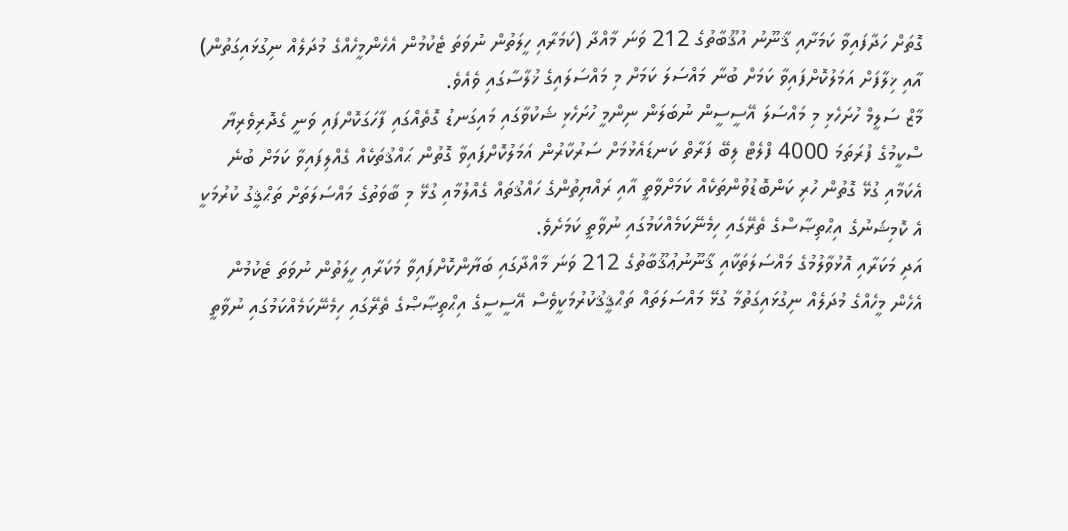ގޮތަށް ހަދާފައިވާ ކަމަށާއި ޤާނޫނު އުޤޫބާތުގެ 212 ވަނަ މާއްދާ (ކަމަރާއި ހީލަތުން ނުވަތަ ޓެކުމުން އެހެންމީހެއްގެ މުދަލެއް ނިގުޅައިގަތުން) އާއި ޚިލާފަށް އަމަލުކޮށްފައިވާ ކަމަށް ބުނާ މައްސަލަ ކަމަށް މި މައްސަލައިގެ ޚުލާސާގައި ވެއެވެ.
މާޒް ސަލީމް ހުށަހެޅި މި މައްސަލަ އޭސީސީން ނުބަލަން ނިންމީ ހުށަހެޅި ޝަކުވާގައި މައިގަނޑު ގޮތެއްގައި ފާހަގަކޮށްފައި ވަނީ ގެދޮރިވެރިޔާ ސްކީމުގެ ފުރަތަމަ 4000 ފްލެޓް ލިބޭ ފަރާތް ކަނޑައެޅުމަށް ސަރުކާރުން އަމަލުކޮށްފައިވާ ގޮތުން ޙައްޤުތަކެއް ގެއްލިފައިވާ ކަމަށް ބުނެ އެކަމާއި ގުޅޭ ގޮތުން ހުރި ކަންބޮޑުވުންތަކެއް ކަމަށްވާތީ އާއި ރައްޔިތުންގެ ހައްޤުތައް ގެއްލުމާއި ގުޅޭ މި ބާވަތުގެ މައްސަލަތަށް ތަޙްޤީގު ކުރުމަކީ އެ ކޮމިޝަނުގެ އިޙްތިޞާސްގެ ތެރޭގައި ހިމެނޭކަމެއްކަމުގައި ނުވާތީ ކަމަށެވެ.
އަދި މަކަރާއި އޮޅުވާލުމުގެ މައްސަލަތަކާއި ޤާނޫނުޢުޤޫބާތުގެ 212 ވަނަ މާއްދާގައި ބަޔާންކޮށްފައިވާ މަކަރާއި ހީލަތުން ނުވަތަ ޓެކުމުން އެހެން މީހެއްގެ މުދަލެއް ނިގުޅައިގަތުމާ ގުޅޭ މައްސަލަތައް ތަޙްޤީޤުކުރުމަކީވެސް އޭސީސީގެ އިޙްތިޞާޞްގެ ތެރޭގައި ހިމެނޭކަމެއްކަމުގައި ނުވާތީ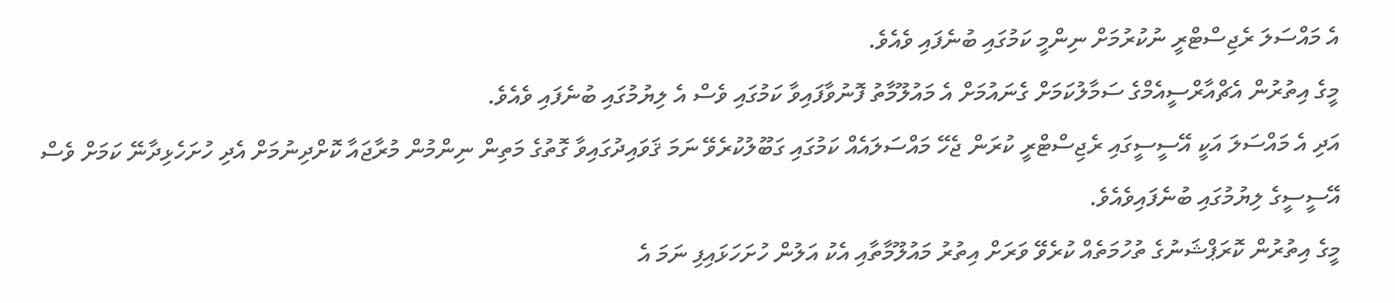އެ މައްސަލަ ރެޖިސްޓްރީ ނުކުރުމަށް ނިންމީ ކަމުގައި ބުނެފައި ވެއެވެ.
މީގެ އިތުރުން އެޗްއާރްސީއެމްގެ ސަމާލުކަމަށް ގެނައުމަށް އެ މައުލޫމާތު ފޮނުވާފައިވާ ކަމުގައި ވެސް އެ ލިޔުމުގައި ބުނެފައި ވެއެވެ.
އަދި އެ މައްސަލަ އަކީ އޭސީސީގައި ރެޖިސްޓްރީ ކުރަން ޖެހޭ މައްސަލައެއް ކަމުގައި ގަބޫލުކުރެވޭ ނަމަ ޤަވައިދުގައިވާ ގޮތުގެ މަތިން ނިންމުން މުރާޖައާ ކޮށްދިނުމަށް އެދި ހުށަހެޅިދާނޭ ކަމަށް ވެސް އޭސީސީގެ ލިޔުމުގައި ބުނެފައިވެއެވެ.
މީގެ އިތުރުން ކޮރަޕްޝަނުގެ ތުހުމަތެއް ކުރެވޭ ވަރަށް އިތުރު މައުލޫމާތާއި އެކު އަލުން ހުށަހަޅައިފި ނަމަ އެ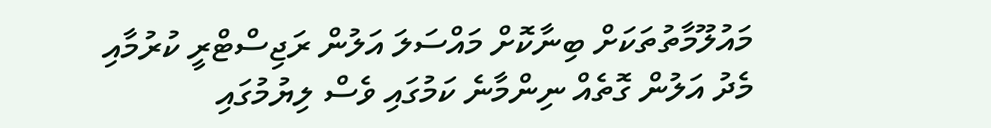މައުލޫމާތުތަކަށް ބިނާކޮށް މައްސަލަ އަލުން ރަޖިސްޓްރީ ކުރުމާއި މެދު އަލުން ގޮތެއް ނިންމާނެ ކަމުގައި ވެސް ލިޔުމުގައި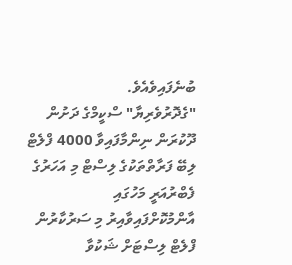ބުނެފައިވެއެވެ.
"ގެދޮރުވެރިޔާ" ސްކީމްގެ ދަށުން ދޫކުރަން ނިންމާފައިވާ 4000 ފްލެޓް ލިބޭ ފަރާތްތަކުގެ ލިސްޓް މި އަހަރުގެ ފެބްރުއަރީ މަހުގައި އާންމުކޮށްފައިވާއިރު މި ސަރުކާރުން ފްލެޓް ލިސްޓަށް ޝަކުވާ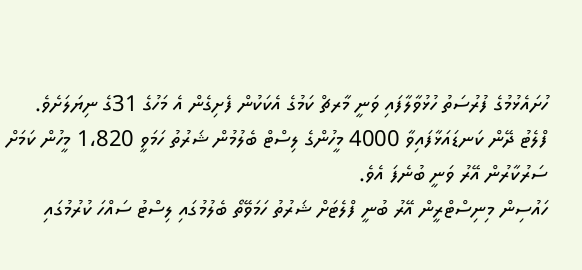ހުށައެޅުމުގެ ފުރުސަތު ހުޅުވާލާފައި ވަނީ މާރޗް ކަމުގެ އެކަކުން ފެށިގެން އެ މަހުގެ 31ގެ ނިޔަލަށެވެ.
ފްލެޓު ދޭން ކަނޑައަޅާފައިވާ 4000 މީހުންގެ ލިސްޓް ބެލުމުން ޝަރުތު ހަމަވީ 1،820 މީހުން ކަމަށް ސަރުކާރުން އޭރު ވަނީ ބުނެފަ އެވެ.
ހައުސިން މިނިސްޓްރީން އޭރު ބުނީ ފްލެޓަށް ޝަރުތު ހަމަވޭތޯ ބެލުމުގައި ލިސްޓު ސައްހަ ކުރުމުގައި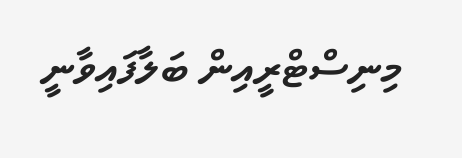މިނިސްޓްރީއިން ބަލާފައިވާނީ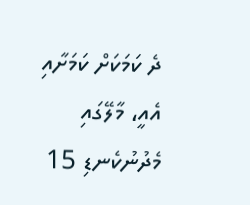ދެ ކަމަކަށް ކަމަށާއި އެއީ، މާލޭގައި މެދުނުކެނޑި 15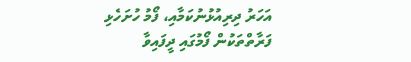އަހަރު ދިރިއުޅުނުކަމާއި، ފޯމު ހުށަހެޅި ފަރާތްތަކުން ފޯމުގައި ދީފައިވާ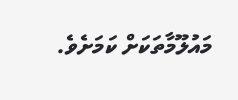މައުލޫމާތަކަށް ކަމަށެވެ.